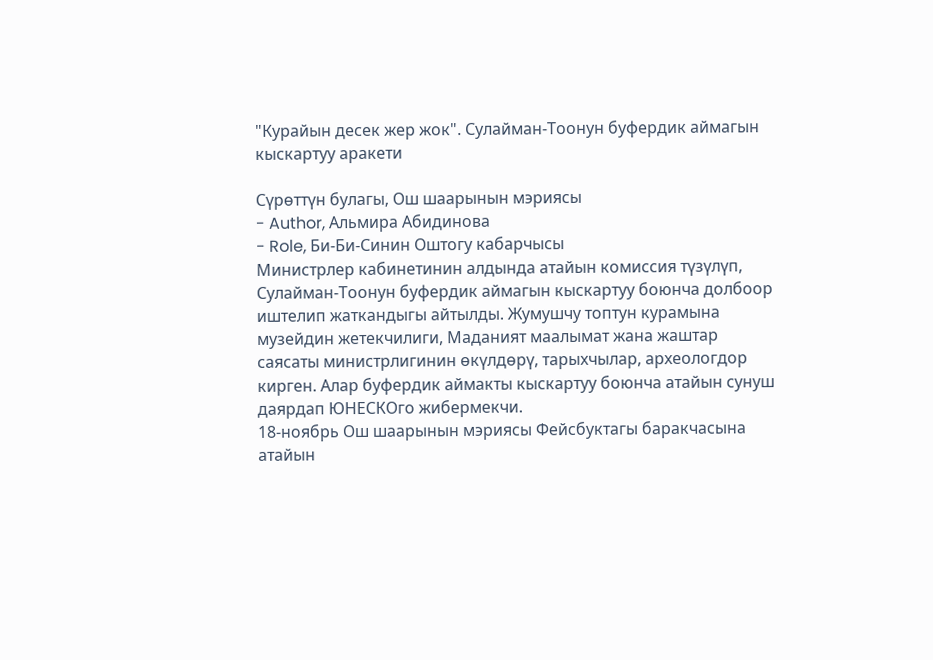"Курайын десек жер жок". Сулайман-Тоонун буфердик аймагын кыскартуу аракети

Сүрөттүн булагы, Ош шаарынын мэриясы
- Author, Альмира Абидинова
- Role, Би-Би-Синин Оштогу кабарчысы
Министрлер кабинетинин алдында атайын комиссия түзүлүп, Сулайман-Тоонун буфердик аймагын кыскартуу боюнча долбоор иштелип жаткандыгы айтылды. Жумушчу топтун курамына музейдин жетекчилиги, Маданият маалымат жана жаштар саясаты министрлигинин өкүлдөрү, тарыхчылар, археологдор кирген. Алар буфердик аймакты кыскартуу боюнча атайын сунуш даярдап ЮНЕСКОго жибермекчи.
18-ноябрь Ош шаарынын мэриясы Фейсбуктагы баракчасына атайын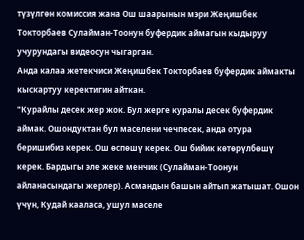түзүлгөн комиссия жана Ош шаарынын мэри Жеңишбек Токторбаев Сулайман-Тоонун буфердик аймагын кыдыруу учурундагы видеосун чыгарган.
Анда калаа жетекчиси Жеңишбек Токторбаев буфердик аймакты кыскартуу керектигин айткан.
"Курайлы десек жер жок. Бул жерге куралы десек буфердик аймак. Ошондуктан бул маселени чечпесек, анда отура беришибиз керек. Ош өспөшү керек. Ош бийик көтөрүлбөшү керек. Бардыгы эле жеке менчик (Сулайман-Тоонун айланасындагы жерлер). Асмандын башын айтып жатышат. Ошон үчүн, Кудай кааласа, ушул маселе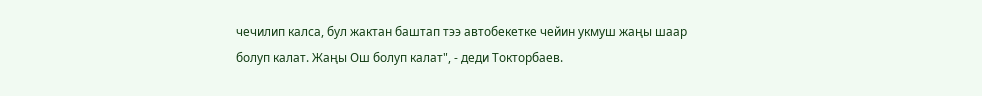чечилип калса, бул жактан баштап тээ автобекетке чейин укмуш жаңы шаар болуп калат. Жаңы Ош болуп калат", - деди Токторбаев.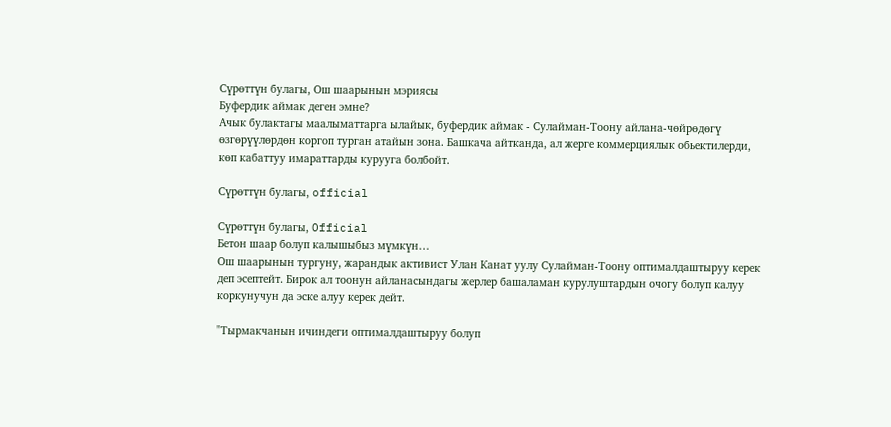Сүрөттүн булагы, Ош шаарынын мэриясы
Буфердик аймак деген эмне?
Ачык булактагы маалыматтарга ылайык, буфердик аймак - Сулайман-Тоону айлана-чөйрөдөгү өзгөрүүлөрдөн коргоп турган атайын зона. Башкача айтканда, ал жерге коммерциялык обьектилерди, көп кабаттуу имараттарды курууга болбойт.

Сүрөттүн булагы, official

Сүрөттүн булагы, Official
Бетон шаар болуп калышыбыз мүмкүн…
Ош шаарынын тургуну, жарандык активист Улан Канат уулу Сулайман-Тоону оптималдаштыруу керек деп эсептейт. Бирок ал тоонун айланасындагы жерлер башаламан курулуштардын очогу болуп калуу коркунучун да эске алуу керек дейт.

"Тырмакчанын ичиндеги оптималдаштыруу болуп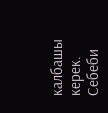калбашы керек. Себеби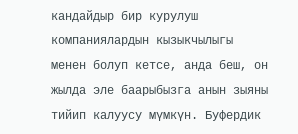кандайдыр бир курулуш компаниялардын кызыкчылыгы менен болуп кетсе, анда беш, он жылда эле баарыбызга анын зыяны тийип калуусу мүмкүн. Буфердик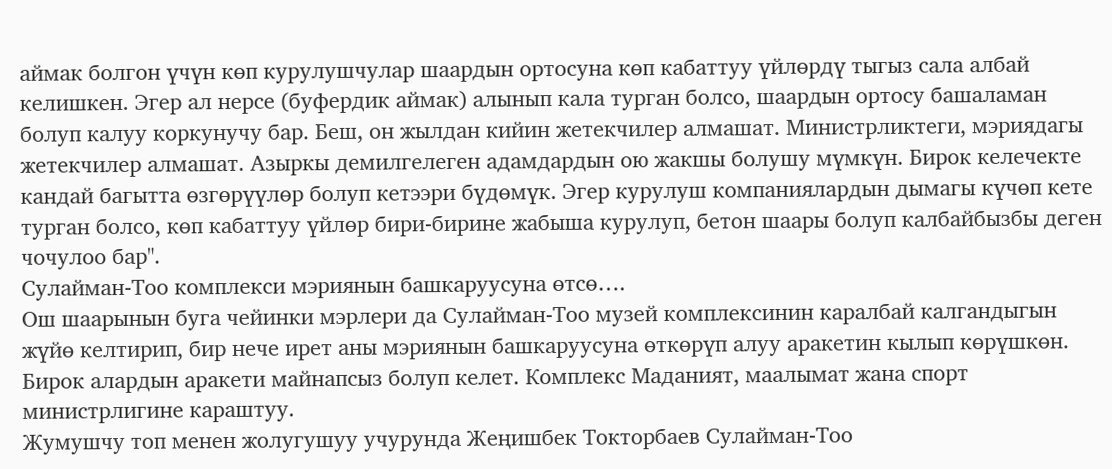аймак болгон үчүн көп курулушчулар шаардын ортосуна көп кабаттуу үйлөрдү тыгыз сала албай келишкен. Эгер ал нерсе (буфердик аймак) алынып кала турган болсо, шаардын ортосу башаламан болуп калуу коркунучу бар. Беш, он жылдан кийин жетекчилер алмашат. Министрликтеги, мэриядагы жетекчилер алмашат. Азыркы демилгелеген адамдардын ою жакшы болушу мүмкүн. Бирок келечекте кандай багытта өзгөрүүлөр болуп кетээри бүдөмүк. Эгер курулуш компаниялардын дымагы күчөп кете турган болсо, көп кабаттуу үйлөр бири-бирине жабыша курулуп, бетон шаары болуп калбайбызбы деген чочулоо бар".
Сулайман-Тоо комплекси мэриянын башкаруусуна өтсө….
Ош шаарынын буга чейинки мэрлери да Сулайман-Тоо музей комплексинин каралбай калгандыгын жүйө келтирип, бир нече ирет аны мэриянын башкаруусуна өткөрүп алуу аракетин кылып көрүшкөн. Бирок алардын аракети майнапсыз болуп келет. Комплекс Маданият, маалымат жана спорт министрлигине караштуу.
Жумушчу топ менен жолугушуу учурунда Жеңишбек Токторбаев Сулайман-Тоо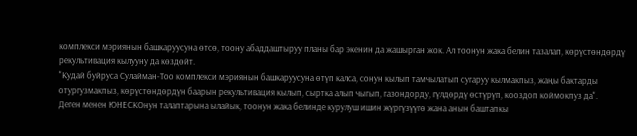комплекси мэриянын башкаруусуна өтсө, тоону абаддаштыруу планы бар экенин да жашырган жок. Ал тоонун жака белин тазалап, көрүстөндөрдү рекультивация кылууну да көздөйт.
"Кудай буйруса Сулайман-Тоо комплекси мэриянын башкаруусуна өтүп калса, сонун кылып тамчылатып сугаруу кылмакпыз, жаңы бактарды отургузмакпыз, көрүстөндөрдүн баарын рекультивация кылып, сыртка алып чыгып, газондорду, гүлдөрдү өстүрүп, кооздоп коймокпуз да".
Деген менен ЮНЕСКОнун талаптарына ылайык, тоонун жака белинде курулуш ишин жүргүзүүгө жана анын баштапкы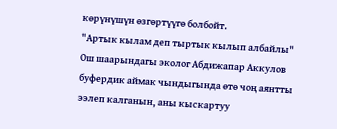көрүнүшүн өзгөртүүгө болбойт.
"Артык кылам деп тыртык кылып албайлы"
Ош шаарындагы эколог Абдижапар Аккулов буфердик аймак чындыгында өтө чоң аянтты ээлеп калганын, аны кыскартуу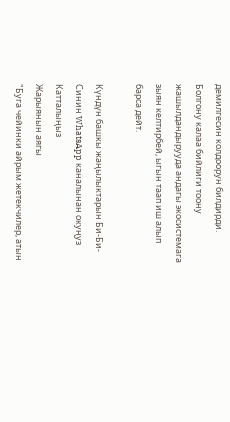демилгесин колдоорун билдирди. Болгону калаа бийлиги тоону жашылдандырууда андагы экосистемага зыян келтирбей, ыгын таап иш алып барса дейт.

Күндүн башкы жаңылыктарын Би-Би-Синин WhatsApp каналынан окуңуз
Катталыңыз
Жарыянын аягы
"Буга чейинки айрым жетекчилер, атын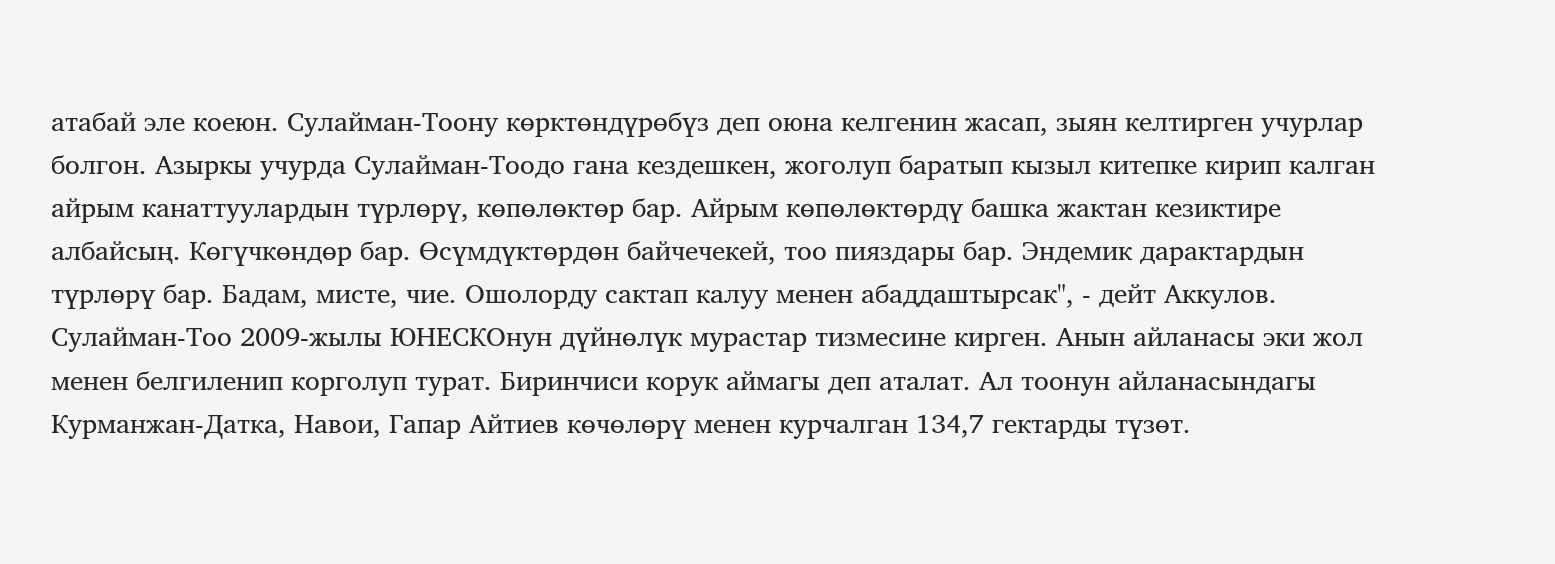атабай эле коеюн. Сулайман-Тоону көрктөндүрөбүз деп оюна келгенин жасап, зыян келтирген учурлар болгон. Азыркы учурда Сулайман-Тоодо гана кездешкен, жоголуп баратып кызыл китепке кирип калган айрым канаттуулардын түрлөрү, көпөлөктөр бар. Айрым көпөлөктөрдү башка жактан кезиктире албайсың. Көгүчкөндөр бар. Өсүмдүктөрдөн байчечекей, тоо пияздары бар. Эндемик дарактардын түрлөрү бар. Бадам, мисте, чие. Ошолорду сактап калуу менен абаддаштырсак", - дейт Аккулов.
Сулайман-Тоо 2009-жылы ЮНЕСКОнун дүйнөлүк мурастар тизмесине кирген. Анын айланасы эки жол менен белгиленип корголуп турат. Биринчиси корук аймагы деп аталат. Ал тоонун айланасындагы Курманжан-Датка, Навои, Гапар Айтиев көчөлөрү менен курчалган 134,7 гектарды түзөт.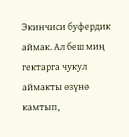Экинчиси буфердик аймак. Ал беш миң гектарга чукул аймакты өзүнө камтып,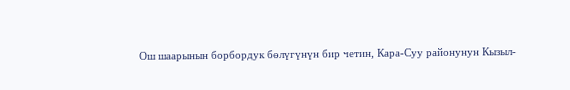Ош шаарынын борбордук бөлүгүнүн бир четин, Кара-Суу районунун Кызыл-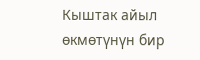Кыштак айыл өкмөтүнүн бир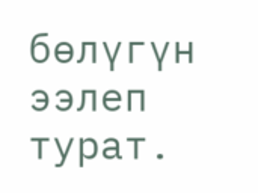бөлүгүн ээлеп турат.